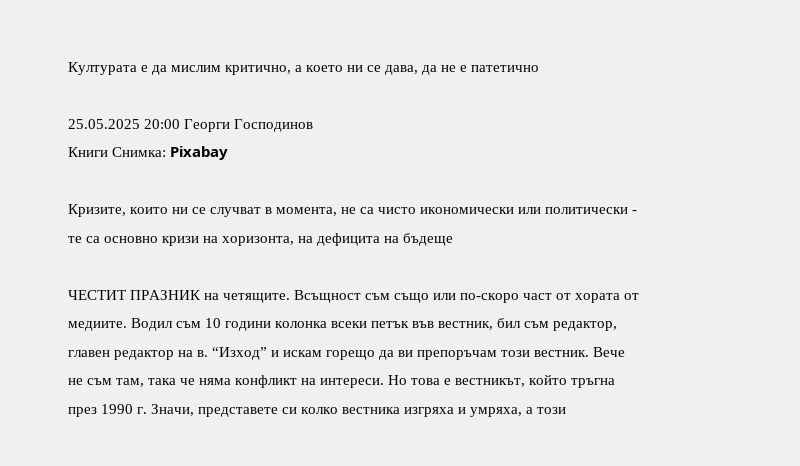Културата е да мислим критично, а което ни се дава, да не е патетично

25.05.2025 20:00 Георги Господинов
Книги Снимка: Pixabay

Кризите, които ни се случват в момента, не са чисто икономически или политически - те са основно кризи на хоризонта, на дефицита на бъдеще

ЧЕСТИТ ПРАЗНИК на четящите. Всъщност съм също или по-скоро част от хората от медиите. Водил съм 10 години колонка всеки петък във вестник, бил съм редактор, главен редактор на в. “Изход” и искам горещо да ви препоръчам този вестник. Вече не съм там, така че няма конфликт на интереси. Но това е вестникът, който тръгна през 1990 г. Значи, представете си колко вестника изгряха и умряха, а този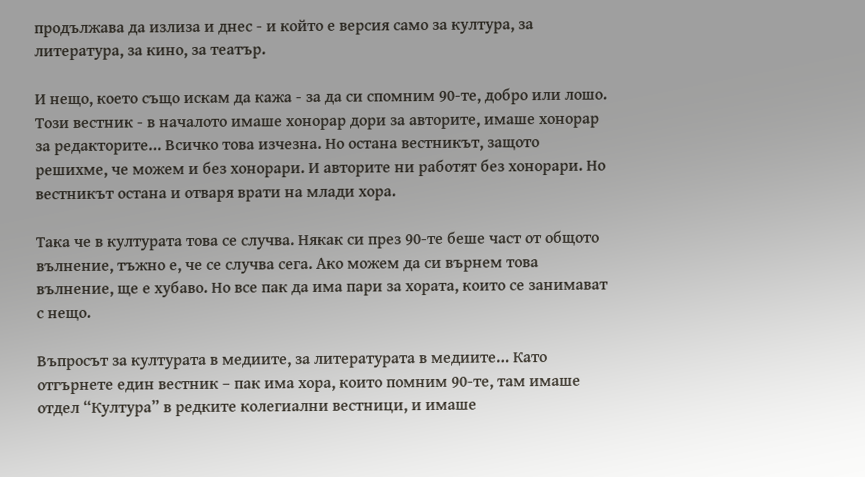продължава да излиза и днес - и който е версия само за култура, за литература, за кино, за театър.

И нещо, което също искам да кажа - за да си спомним 90-те, добро или лошо. Този вестник - в началото имаше хонорар дори за авторите, имаше хонорар за редакторите… Всичко това изчезна. Но остана вестникът, защото решихме, че можем и без хонорари. И авторите ни работят без хонорари. Но вестникът остана и отваря врати на млади хора.

Така че в културата това се случва. Някак си през 90-те беше част от общото вълнение, тъжно е, че се случва сега. Ако можем да си върнем това вълнение, ще е хубаво. Но все пак да има пари за хората, които се занимават с нещо.

Въпросът за културата в медиите, за литературата в медиите… Като отгърнете един вестник – пак има хора, които помним 90-те, там имаше отдел “Култура” в редките колегиални вестници, и имаше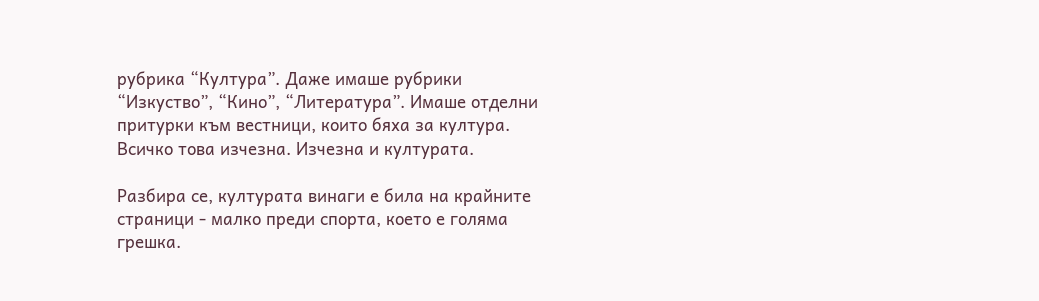рубрика “Култура”. Даже имаше рубрики “Изкуство”, “Кино”, “Литература”. Имаше отделни притурки към вестници, които бяха за култура. Всичко това изчезна. Изчезна и културата.

Разбира се, културата винаги е била на крайните страници - малко преди спорта, което е голяма грешка.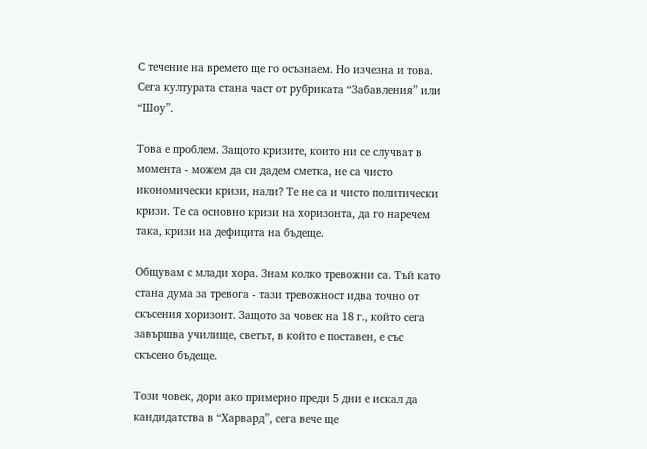С течение на времето ще го осъзнаем. Но изчезна и това. Сега културата стана част от рубриката “Забавления” или “Шоу”.

Това е проблем. Защото кризите, които ни се случват в момента - можем да си дадем сметка, не са чисто икономически кризи, нали? Те не са и чисто политически кризи. Те са основно кризи на хоризонта, да го наречем така, кризи на дефицита на бъдеще.

Общувам с млади хора. Знам колко тревожни са. Тъй като стана дума за тревога - тази тревожност идва точно от скъсения хоризонт. Защото за човек на 18 г., който сега завършва училище, светът, в който е поставен, е със скъсено бъдеще.

Този човек, дори ако примерно преди 5 дни е искал да кандидатства в “Харвард”, сега вече ще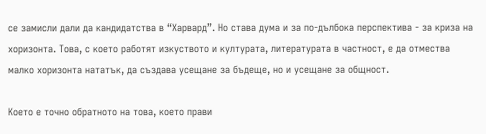се замисли дали да кандидатства в “Харвард”. Но става дума и за по-дълбока перспектива - за криза на хоризонта. Това, с което работят изкуството и културата, литературата в частност, е да отмества малко хоризонта нататък, да създава усещане за бъдеще, но и усещане за общност.

Което е точно обратното на това, което прави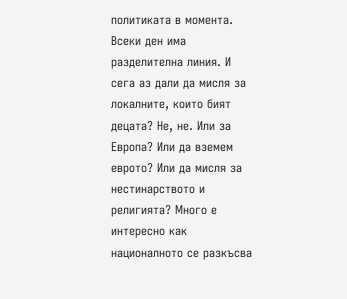политиката в момента. Всеки ден има разделителна линия. И сега аз дали да мисля за локалните, които бият децата? Не, не. Или за Европа? Или да вземем еврото? Или да мисля за нестинарството и религията? Много е интересно как националното се разкъсва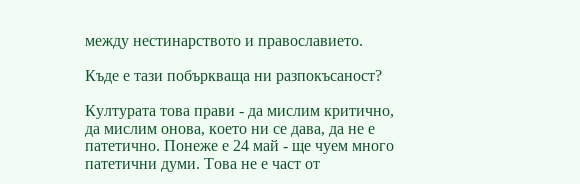между нестинарството и православието.

Къде е тази побъркваща ни разпокъсаност?

Културата това прави - да мислим критично, да мислим онова, което ни се дава, да не е патетично. Понеже е 24 май - ще чуем много патетични думи. Това не е част от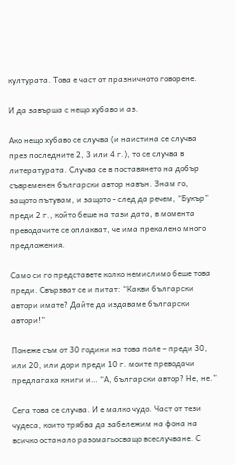културата. Това е част от празничното говорене.

И да завърша с нещо хубаво и аз.

Ако нещо хубаво се случва (и наистина се случва през последните 2, 3 или 4 г.), то се случва в литературата. Случва се в поставянето на добър съвременен български автор навън. Знам го, защото пътувам, и защото - след да речем, “Букър” преди 2 г., който беше на тази дата, в момента преводачите се оплакват, че има прекалено много предложения.

Само си го представете колко немислимо беше това преди. Свързват се и питат: “Какви български автори имате? Дайте да издаваме български автори!”

Понеже съм от 30 години на това поле – преди 30, или 20, или дори преди 10 г. моите преводачи предлагаха книги и… “А, български автор? Не, не.”

Сега това се случва. И е малко чудо. Част от тези чудеса, които трябва да забележим на фона на всичко останало разомагьосващо всеслучване. С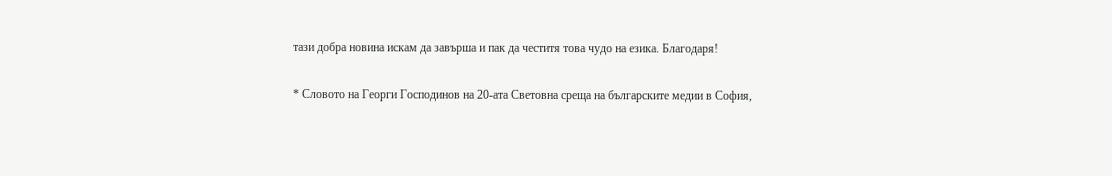тази добра новина искам да завърша и пак да честитя това чудо на езика. Благодаря!

* Словото на Георги Господинов на 20-ата Световна среща на българските медии в София,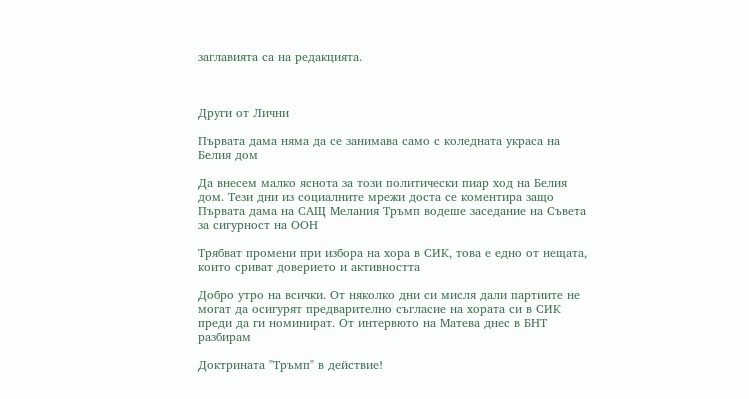заглавията са на редакцията.



Други от Лични

Първата дама няма да се занимава само с коледната украса на Белия дом

Да внесем малко яснота за този политически пиар ход на Белия дом. Тези дни из социалните мрежи доста се коментира защо Първата дама на САЩ Мелания Тръмп водеше заседание на Съвета за сигурност на ООН

Трябват промени при избора на хора в СИК, това е едно от нещата, които сриват доверието и активността

Добро утро на всички. От няколко дни си мисля дали партиите не могат да осигурят предварително съгласие на хората си в СИК преди да ги номинират. От интервюто на Матева днес в БНТ разбирам

Доктрината "Тръмп" в действие!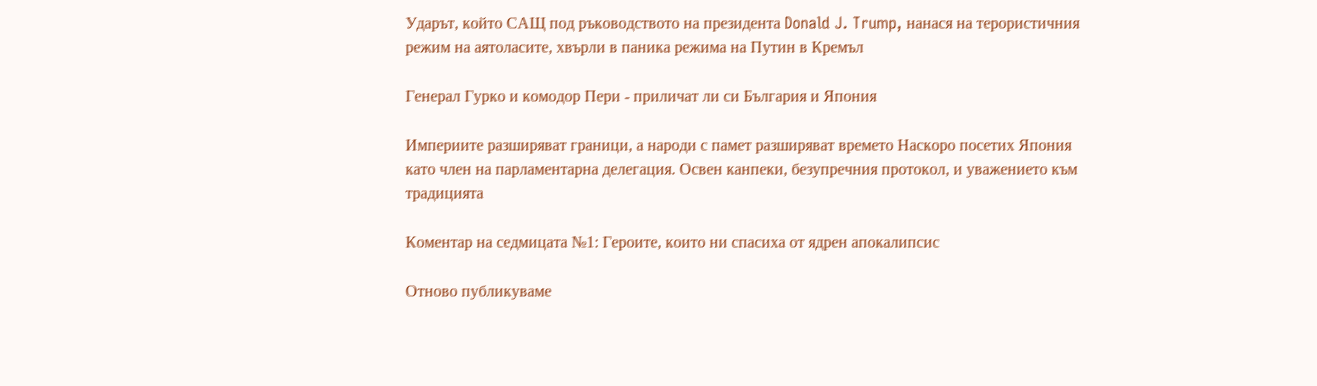Ударът, който САЩ под ръководството на президента Donald J. Trump, нанася на терористичния режим на аятоласите, хвърли в паника режима на Путин в Кремъл

Генерал Гурко и комодор Пери - приличат ли си България и Япония

Империите разширяват граници, а народи с памет разширяват времето Наскоро посетих Япония като член на парламентарна делегация. Освен канпеки, безупречния протокол, и уважението към традицията

Коментар на седмицата №1: Героите, които ни спасиха от ядрен апокалипсис

Отново публикуваме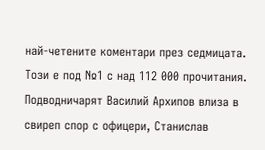най-четените коментари през седмицата. Този е под №1 с над 112 000 прочитания. Подводничарят Василий Архипов влиза в свиреп спор с офицери, Станислав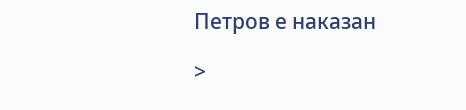Петров е наказан

>